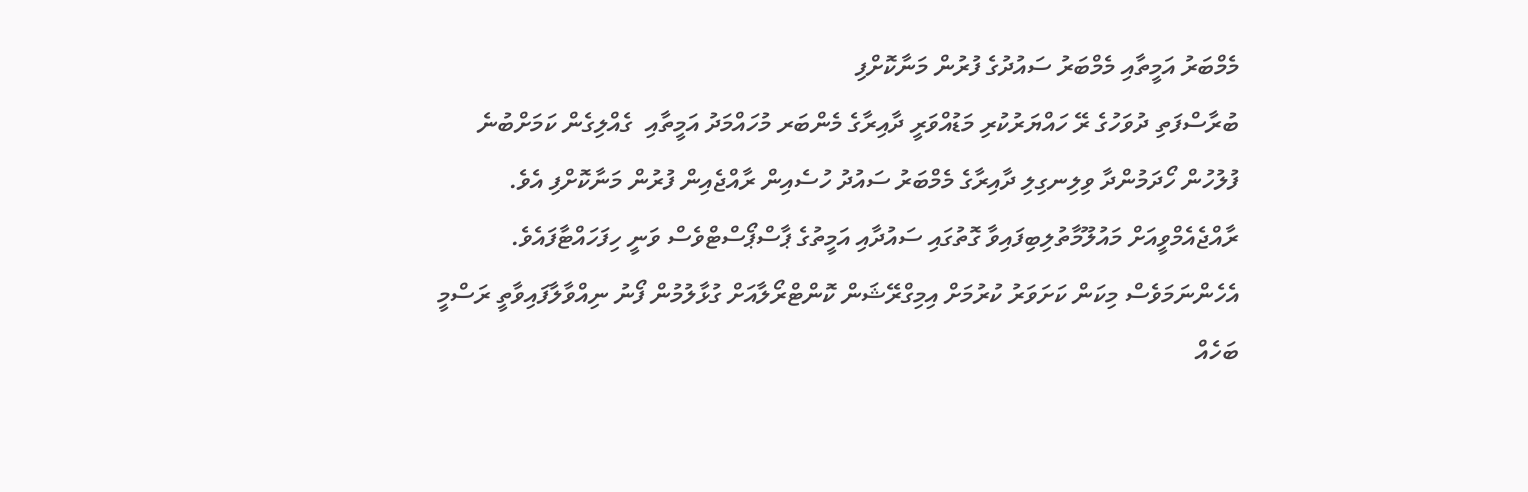މެމްބަރު އަމީތާއި މެމްބަރު ސައުދުގެ ފުރުން މަނާކޮށްފި
ބުރާސްފަތި ދުވަހުގެ ރޭ ހައްޔަރުކުރި މަޑުއްވަރީ ދާއިރާގެ މެންބަރ މުހައްމަދު އަމީތާއި  ގެއްލިގެން ކަމަށްބުނެ ފުލުހުން ހޯދަމުންދާ ވިލިނގިލި ދާއިރާގެ މެމްބަރު ސައުދު ހުސެއިން ރާއްޖެއިން ފުރުން މަނާކޮށްފި އެވެ.
ރާއްޖެއެމްވީއަށް މައުލޫމާތުލިބިފައިވާ ގޮތުގައި ސައުދާއި އަމީތުގެ ޕާސްޕޯސްޓްވެސް ވަނީ ހިފަހައްޓާފައެވެ.
އެހެންނަމަވެސް މިކަން ކަށަވަރު ކުރުމަށް އިމިގްރޭޝަން ކޮންޓްރޯލާއަށް ގުޅާލުމުން ފޯނު ނިއްވާލާފައިވާތީ ރަސްމީ ބަހެއް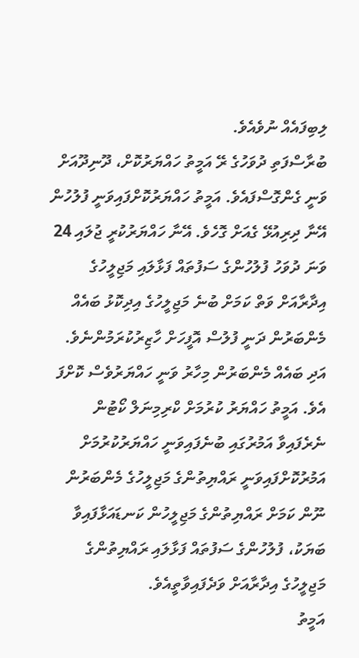ލިބިފައެއް ނުވެއެވެ.
ބުރާސްފަތި ދުވަހުގެ ރޭ އަމީތު ހައްޔަރުކޮށް، ދޫނިދޫއަށް ވަނީ ގެންގޮސްފައެވެ. އަމީތު ހައްޔަރުކޮށްފައިވަނީ ފުލުހުން އޭނާ ދިރިއުޅޭ ގެއަށް ގޮހެވެ. އޭނާ ހައްޔަރުކުރީ ޖުލައި 24 ވަނަ ދުވަހު ފުލުހުންގެ ސަފުތައް ފަޅާލައި މަޖިލީހުގެ އިދާރާއަށް ވަތް ކަމަށް ބުނެ މަޖިލީހުގެ އިދިކޮޅު ބައެއް މެންބަރުން ދަނީ ފުލުސް އޮފީހަށް ހާޒިރުކުރަމުންނެވެ. އަދި ބައެއް މެންބަރުން މިހާރު ވަނީ ހައްޔަރުވެސް ކޮށްފަ އެވެ. އަމީތު ހައްޔަރު ކުރުމަށް ކްރިމިނަލް ކޯޓުން ނެރެފައިވާ އަމުރުގައި ބުނެފައިވަނީ ހައްޔަރުކުރުމަށް އަމުރުކޮށްފައިވަނީ ރައްޔިތުންގެ މަޖިލީހުގެ މެންބަރުން ނޫން ކަމަށް ރައްޔިތުންގެ މަޖިލީހުން ކަނޑައަޅާފައިވާ ބަޔަކު، ފުލުހުންގެ ސަފުތައް ފަޅާލައި ރައްޔިތުންގެ މަޖިލީހުގެ އިދާރާއަށް ވަދެފައިވާތީއެވެ.
އަމީތު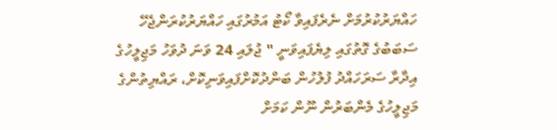ހައްޔަރުކުރުމަށް ނެރެފައިވާ ކޯޓު އަމުރުގައި ހައްޔަރުކުރަންޖެހޭ ސަބަބުގެ ގޮތުގައި ލިޔެފައިވަނީ " ޖުލައި 24 ވަނަ ދުވަހު މަޖިލީހުގެ އިދާރާ ސަރަހައްދު ފުލުހުން ބަންދުކޮށްފައިވަނިކޮށް، ރައްޔިތުންގެ މަޖިލީހުގެ މެންބަރުން ނޫން ކަމަށް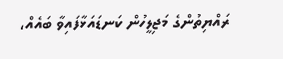ރައްޔިތުންގެ މަޖިލީހުން ކަނޑައަޅާފައިވާ ބައެއް،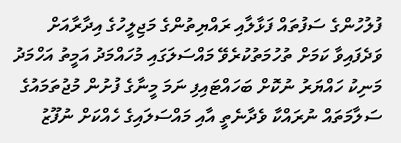ފުލުހުންގެ ސަފުތައް ފަޅާލާއި ރައްޔިތުންގެ މަޖިލީހުގެ އިދާރާއަށް ވަދެފައިވާ ކަމަށް ތުހުމަތުކުރެވޭ މައްސަލަގައި މުހައްމަދު އަމީތު އަހްމަދު މަނިކު ހައްޔަރު ނުކޮށް ބަހައްޓައިފި ނަމަ މީނާގެ ފުށުން މުޖުތަމައުގެ ސަލާމަތައް ނުރައްކާ ވެދާނެތީ އާއި މައްސަލައިގެ ހެއްކަށް ނުފޫޒު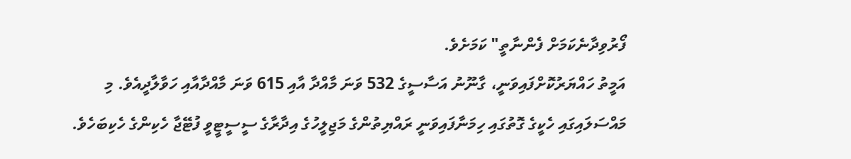ފޯރުވިދާނެކަމަށް ފެންނާތީ" ކަމަށެވެ.
އަމީތު ހައްޔަރުކޮށްފައިވަނީ، ގާނޫނު އަސާސީގެ 532 ވަނަ މާއްދާ އާއި 615 ވަނަ މާއްދާއާއި ހަވާލާދީއެވެ. މި މައްސަލައިގައި ހެކީގެ ގޮތުގައި ހިމަނާފައިވަނީ ރައްޔިތުންގެ މަޖިލީހުގެ އިދާރާގެ ސީސީޓީވީ ފުޓޭޖާ ހެކިންގެ ހެކިބަހެވެ.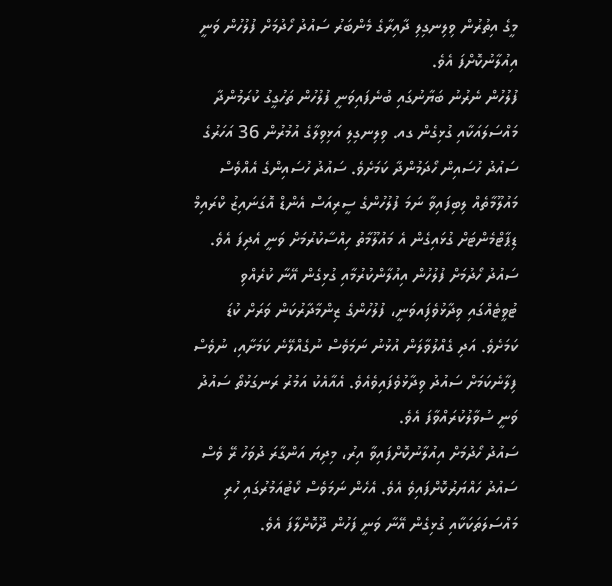މީގެ އިތުރުން ވިލިނގިލި ދާއިރާގެ މެންބަރު ސައުދު ހޯދުމަށް ފުލުހުން ވަނީ އިއުލާނުކޮށްފަ އެވެ.
ފުލުހުން ނެރުނު ބަޔާނުގައި ބުނެފައިވަނީ ފުލުހުން ތަހުގީގު ކުރަމުންދާ މައްސަލައަކާއި ގުޅިގެން ގއ. ވިލިނގިލި އަޅިވިލާގެ އުމުރުން 36 އަހަރުގެ ސައުދު ހުސައިން ހޯދަމުންދާ ކަމަށެވެ. ސައުދު ހުސައިންގެ އެއްވެސް މައުލޫމާތެއް ލިބިފައިވާ ނަމަ ފުލުހުންގެ ސީރިއަސް އެންޑް އޮގަނައިޒު ކްރައިމް ޑިޕާޓްމެންޓަށް ގުޅައިގެން އެ މައުލޫމާތު ހިއްސާކުރުމަށް ވަނީ އެދިފަ އެވެ.
ސައުދު ހޯދުމަށް ފުލުހުން އިއުލާންކުރުމާއި ގުޅިގެން އޭނާ ކުރެއްވި ޓުވީޓެއްގައި ވިދާޅުވެފަިއވަނީ، ފުލުހުންގެ ޒިންމާދާރުކަން ވަރަށް ކުޑަ ކަމަށެވެ. އަދި ގެއްލުވާލަން އުޅުނު ނަމަވެސް ނުގެއްލޭނެ ކަމަށާއި، ނުވެސް ފިލާނެކަމަށް ސައުދު ވިދާޅުވެފައިވެއެވެ. އެއާއެކު އަމުރު ރަނގަޅުތޯ ސައުދު ވަނީ ސުވާލުކުރައްވާފަ އެވެ.
ސައުދު ހޯދުމަށް އިއުލާނުކޮށްފައިވާ އިރު، މިދިޔަ އަންގާރަ ދުވަހު ރޭ ވެސް ސައުދު ހައްޔަރުކޮށްފައިވެ އެވެ. އެހެން ނަމަވެސް ކޯޓުއަމުރުގައި ހުރި މައްސަލަތަކަކާއި ގުޅިގެން އޭނާ ވަނީ ފަހުން ދޫކޮށްލާފަ އެވެ.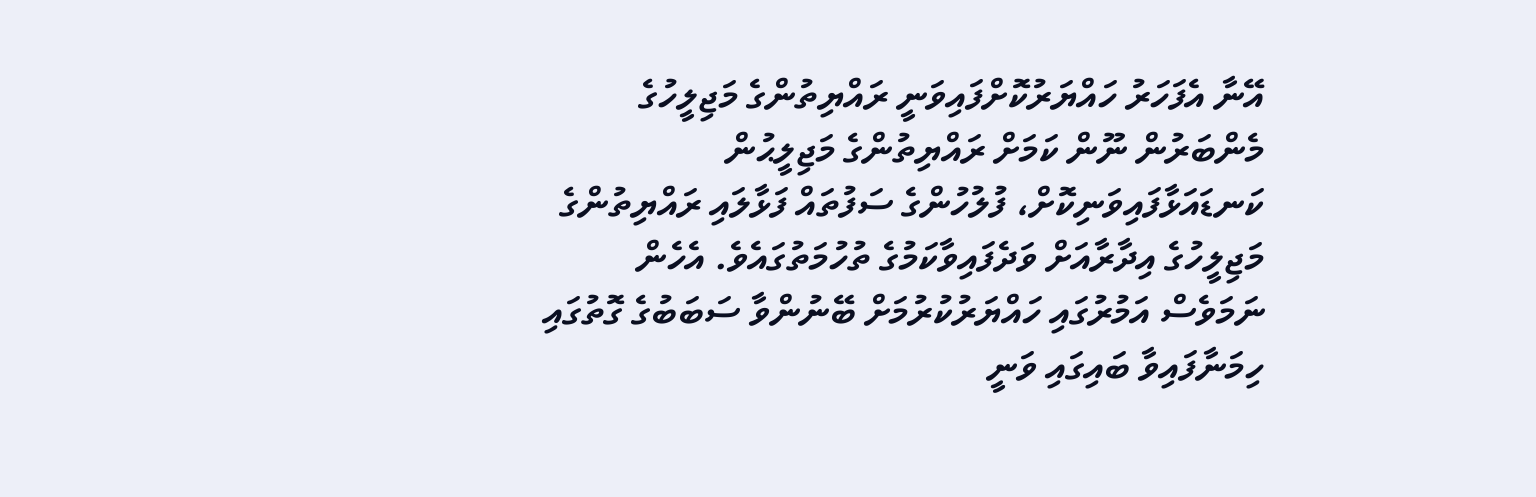އޭނާ އެފަހަރު ހައްޔަރުކޮށްފައިވަނީ ރައްޔިތުންގެ މަޖިލީހުގެ މެންބަރުން ނޫން ކަމަށް ރައްޔިތުންގެ މަޖިލީޙުން ކަނޑައަޅާފައިވަނިކޮށް، ފުލުހުންގެ ސަފުތައް ފަޅާލައި ރައްޔިތުންގެ މަޖިލީހުގެ އިދާރާއަށް ވަދެފައިވާކަމުގެ ތުހުމަތުގައެވެ. އެހެން ނަމަވެސް އަމުރުގައި ހައްޔަރުކުރުމަށް ބޭނުންވާ ސަބަބުގެ ގޮތުގައި ހިމަނާފައިވާ ބައިގައި ވަނީ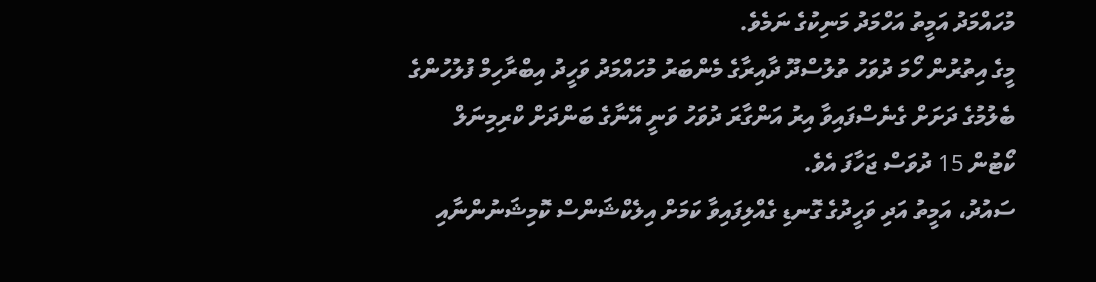މުހައްމަދު އަމީތު އަހްމަދު މަނިކުގެ ނަމެވެ.
މީގެ އިތުރުން ހޯމަ ދުވަހު ތުލުސްދޫ ދާއިރާގެ މެންބަރު މުހައްމަދު ވަހީދު އިބްރާހިމް ފުލުހުންގެ ބެލުމުގެ ދަށަށް ގެނެސްފައިވާ އިރު އަންގާރަ ދުވަހު ވަނީ އޭނާގެ ބަންދަށް ކްރިމިނަލް ކޯޓުން 15 ދުވަސް ޖަހާފަ އެވެ.
ސައުދު، އަމީތު އަދި ވަހީދުގެ ގޮނޑި ގެއްލިފައިވާ ކަމަށް އިލެކްޝަންސް ކޮމިޝަނުންނާއި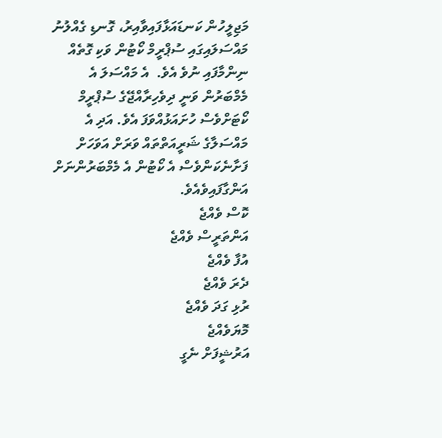މަޖިލީހުން ކަނޑައަޅާފައިވާއިރު، ގޮނޑި ގެއްލުނު މައްސަލައިގައި ސުޕްރީމް ކޯޓުން ވަކި ގޮތެއް ނިންމާފައި ނުވެ އެވެ.  އެ މައްސަލަ އެ މެމްބަރުން ވަނީ ދިވެހިރާއްޖޭގެ ސުޕްރީމް ކޯޓަށްވެސް ހުށައަޅުއްވަފަ އެވެ. އަދި އެ މައްސަލާގެ ޝަރީއަތްތައް ވަރަށް އަވަހަށް ފަށާނެކަންވެސް އެ ކޯޓުން އެ މެމްބަރުންނަށް އަންގާފައިވެއެވެ.
ކޮސް ވެއްޖެ
އަންތަރީސް ވެއްޖެ
އުފާ ވެއްޖެ
ދެރަ ވެއްޖެ
ރުޅި ގަދަ ވެއްޖެ
މޮޔަވެއްޖެ
އަރުޝީފަށް ނެގީ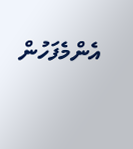އެންމެފަހުން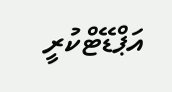އަޕްޑޭޓްކުރީ